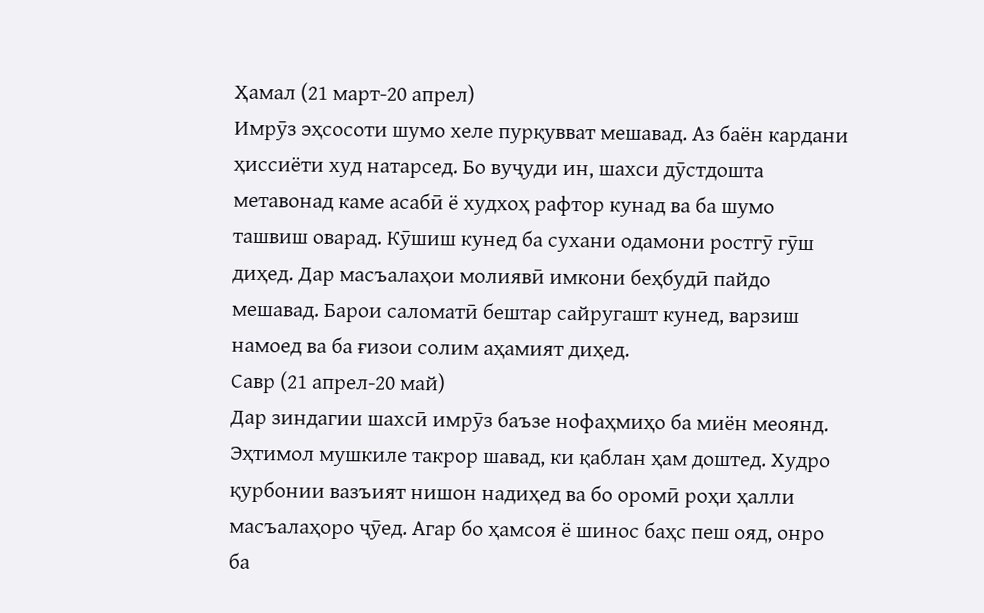Ҳамал (21 март-20 апрел)
Имрӯз эҳсосоти шумо хеле пурқувват мешавад. Аз баён кардани ҳиссиёти худ натарсед. Бо вуҷуди ин, шахси дӯстдошта метавонад каме асабӣ ё худхоҳ рафтор кунад ва ба шумо ташвиш оварад. Кӯшиш кунед ба сухани одамони ростгӯ гӯш диҳед. Дар масъалаҳои молиявӣ имкони беҳбудӣ пайдо мешавад. Барои саломатӣ бештар сайругашт кунед, варзиш намоед ва ба ғизои солим аҳамият диҳед.
Савр (21 апрел-20 май)
Дар зиндагии шахсӣ имрӯз баъзе нофаҳмиҳо ба миён меоянд. Эҳтимол мушкиле такрор шавад, ки қаблан ҳам доштед. Худро қурбонии вазъият нишон надиҳед ва бо оромӣ роҳи ҳалли масъалаҳоро ҷӯед. Агар бо ҳамсоя ё шинос баҳс пеш ояд, онро ба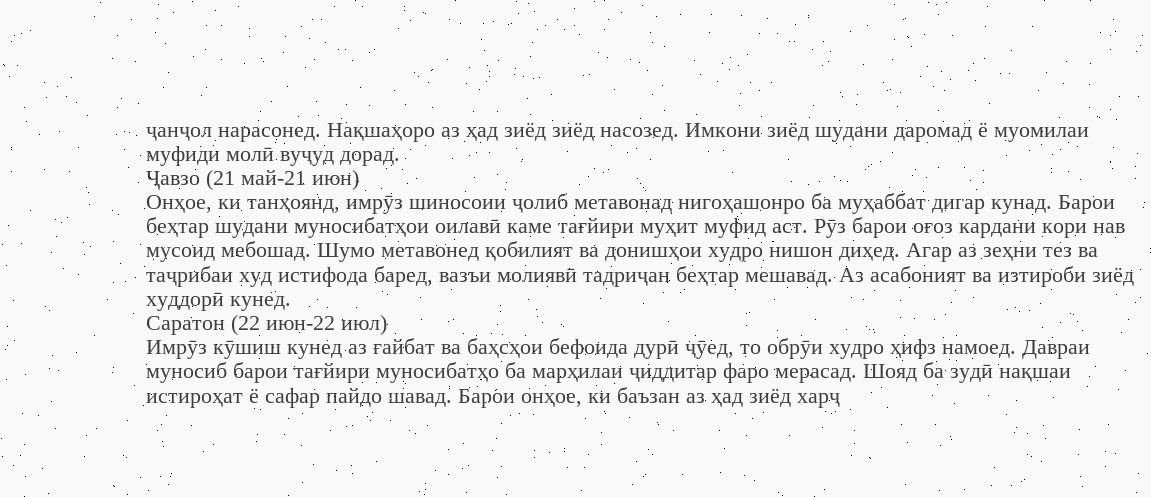ҷанҷол нарасонед. Нақшаҳоро аз ҳад зиёд зиёд насозед. Имкони зиёд шудани даромад ё муомилаи муфиди молӣ вуҷуд дорад.
Ҷавзо (21 май-21 июн)
Онҳое, ки танҳоянд, имрӯз шиносоии ҷолиб метавонад нигоҳашонро ба муҳаббат дигар кунад. Барои беҳтар шудани муносибатҳои оилавӣ каме тағйири муҳит муфид аст. Рӯз барои оғоз кардани кори нав мусоид мебошад. Шумо метавонед қобилият ва донишҳои худро нишон диҳед. Агар аз зеҳни тез ва таҷрибаи худ истифода баред, вазъи молиявӣ тадриҷан беҳтар мешавад. Аз асабоният ва изтироби зиёд худдорӣ кунед.
Саратон (22 июн-22 июл)
Имрӯз кӯшиш кунед аз ғайбат ва баҳсҳои бефоида дурӣ ҷӯед, то обрӯи худро ҳифз намоед. Давраи муносиб барои тағйири муносибатҳо ба марҳилаи ҷиддитар фаро мерасад. Шояд ба зудӣ нақшаи истироҳат ё сафар пайдо шавад. Барои онҳое, ки баъзан аз ҳад зиёд харҷ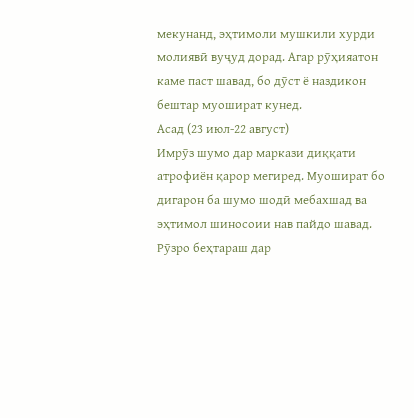мекунанд, эҳтимоли мушкили хурди молиявӣ вуҷуд дорад. Агар рӯҳияатон каме паст шавад, бо дӯст ё наздикон бештар муошират кунед.
Асад (23 июл-22 август)
Имрӯз шумо дар маркази диққати атрофиён қарор мегиред. Муошират бо дигарон ба шумо шодӣ мебахшад ва эҳтимол шиносоии нав пайдо шавад. Рӯзро беҳтараш дар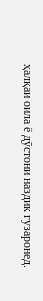ҳалқаи оила ё дӯстони наздик гузаронед.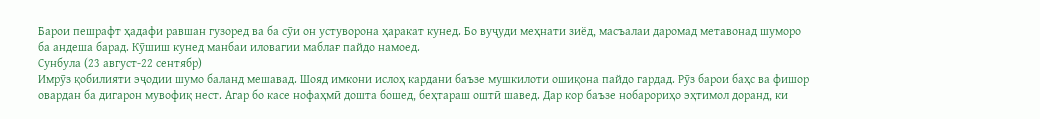Барои пешрафт ҳадафи равшан гузоред ва ба сӯи он устуворона ҳаракат кунед. Бо вуҷуди меҳнати зиёд, масъалаи даромад метавонад шуморо ба андеша барад. Кӯшиш кунед манбаи иловагии маблағ пайдо намоед.
Сунбула (23 август-22 сентябр)
Имрӯз қобилияти эҷодии шумо баланд мешавад. Шояд имкони ислоҳ кардани баъзе мушкилоти ошиқона пайдо гардад. Рӯз барои баҳс ва фишор овардан ба дигарон мувофиқ нест. Агар бо касе нофаҳмӣ дошта бошед, беҳтараш оштӣ шавед. Дар кор баъзе нобарориҳо эҳтимол доранд, ки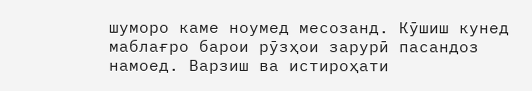шуморо каме ноумед месозанд. Кӯшиш кунед маблағро барои рӯзҳои зарурӣ пасандоз намоед. Варзиш ва истироҳати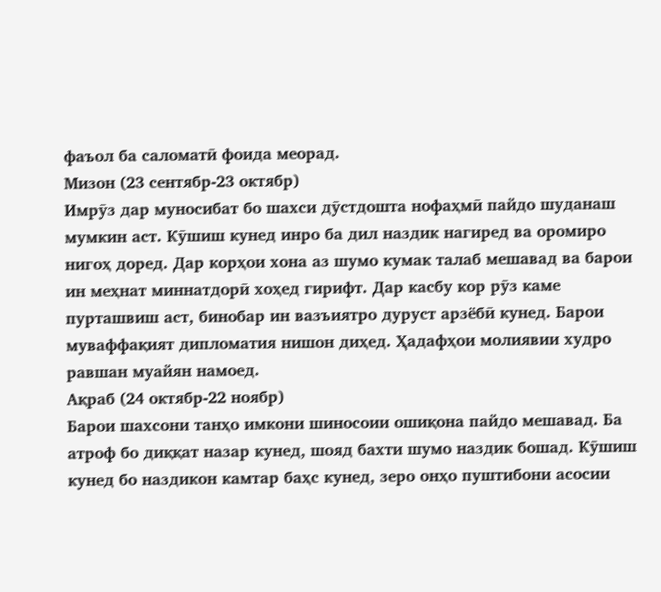фаъол ба саломатӣ фоида меорад.
Мизон (23 сентябр-23 октябр)
Имрӯз дар муносибат бо шахси дӯстдошта нофаҳмӣ пайдо шуданаш мумкин аст. Кӯшиш кунед инро ба дил наздик нагиред ва оромиро нигоҳ доред. Дар корҳои хона аз шумо кумак талаб мешавад ва барои ин меҳнат миннатдорӣ хоҳед гирифт. Дар касбу кор рӯз каме пурташвиш аст, бинобар ин вазъиятро дуруст арзёбӣ кунед. Барои муваффақият дипломатия нишон диҳед. Ҳадафҳои молиявии худро равшан муайян намоед.
Ақраб (24 октябр-22 ноябр)
Барои шахсони танҳо имкони шиносоии ошиқона пайдо мешавад. Ба атроф бо диққат назар кунед, шояд бахти шумо наздик бошад. Кӯшиш кунед бо наздикон камтар баҳс кунед, зеро онҳо пуштибони асосии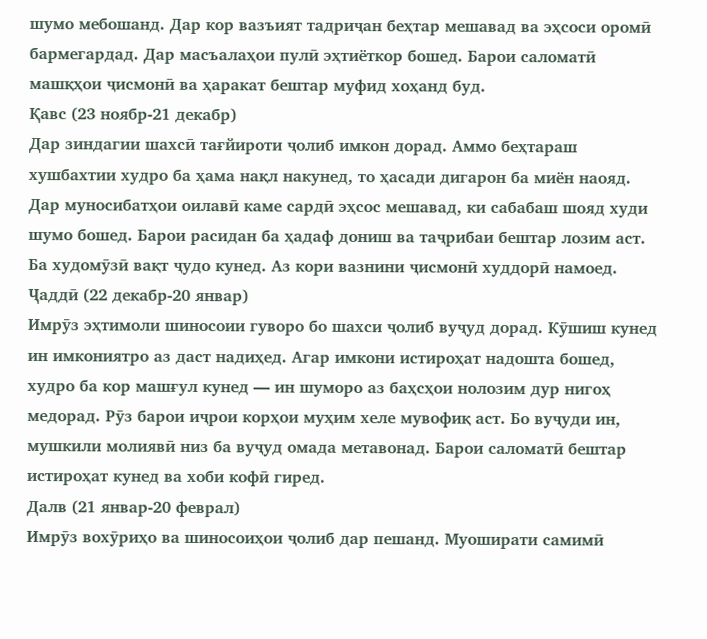шумо мебошанд. Дар кор вазъият тадриҷан беҳтар мешавад ва эҳсоси оромӣ бармегардад. Дар масъалаҳои пулӣ эҳтиёткор бошед. Барои саломатӣ машқҳои ҷисмонӣ ва ҳаракат бештар муфид хоҳанд буд.
Қавс (23 ноябр-21 декабр)
Дар зиндагии шахсӣ тағйироти ҷолиб имкон дорад. Аммо беҳтараш хушбахтии худро ба ҳама нақл накунед, то ҳасади дигарон ба миён наояд. Дар муносибатҳои оилавӣ каме сардӣ эҳсос мешавад, ки сабабаш шояд худи шумо бошед. Барои расидан ба ҳадаф дониш ва таҷрибаи бештар лозим аст. Ба худомӯзӣ вақт ҷудо кунед. Аз кори вазнини ҷисмонӣ худдорӣ намоед.
Ҷаддӣ (22 декабр-20 январ)
Имрӯз эҳтимоли шиносоии гуворо бо шахси ҷолиб вуҷуд дорад. Кӯшиш кунед ин имкониятро аз даст надиҳед. Агар имкони истироҳат надошта бошед, худро ба кор машғул кунед — ин шуморо аз баҳсҳои нолозим дур нигоҳ медорад. Рӯз барои иҷрои корҳои муҳим хеле мувофиқ аст. Бо вуҷуди ин, мушкили молиявӣ низ ба вуҷуд омада метавонад. Барои саломатӣ бештар истироҳат кунед ва хоби кофӣ гиред.
Далв (21 январ-20 феврал)
Имрӯз вохӯриҳо ва шиносоиҳои ҷолиб дар пешанд. Муоширати самимӣ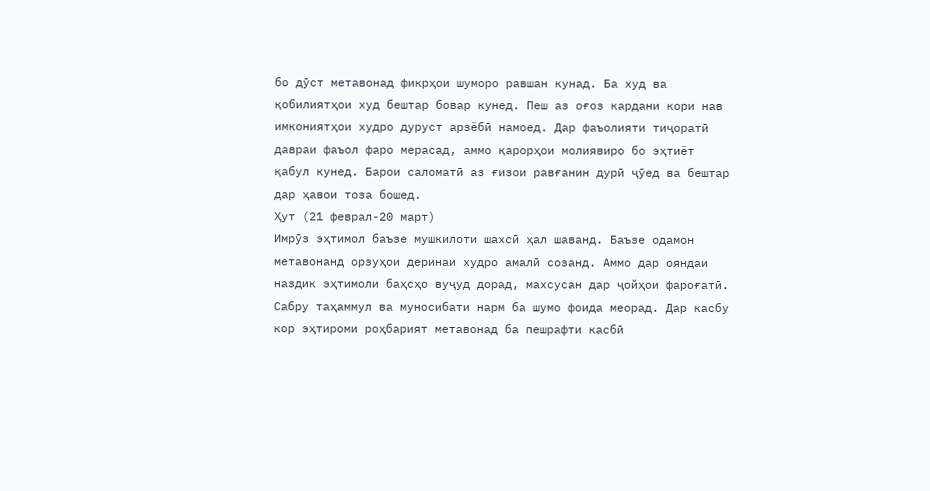бо дӯст метавонад фикрҳои шуморо равшан кунад. Ба худ ва қобилиятҳои худ бештар бовар кунед. Пеш аз оғоз кардани кори нав имкониятҳои худро дуруст арзёбӣ намоед. Дар фаъолияти тиҷоратӣ давраи фаъол фаро мерасад, аммо қарорҳои молиявиро бо эҳтиёт қабул кунед. Барои саломатӣ аз ғизои равғанин дурӣ ҷӯед ва бештар дар ҳавои тоза бошед.
Ҳут (21 феврал-20 март)
Имрӯз эҳтимол баъзе мушкилоти шахсӣ ҳал шаванд. Баъзе одамон метавонанд орзуҳои деринаи худро амалӣ созанд. Аммо дар ояндаи наздик эҳтимоли баҳсҳо вуҷуд дорад, махсусан дар ҷойҳои фароғатӣ. Сабру таҳаммул ва муносибати нарм ба шумо фоида меорад. Дар касбу кор эҳтироми роҳбарият метавонад ба пешрафти касбӣ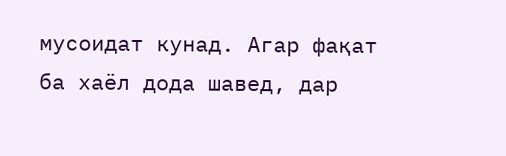мусоидат кунад. Агар фақат ба хаёл дода шавед, дар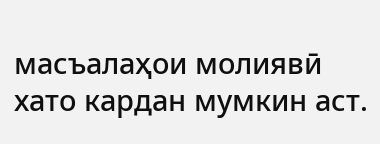масъалаҳои молиявӣ хато кардан мумкин аст.